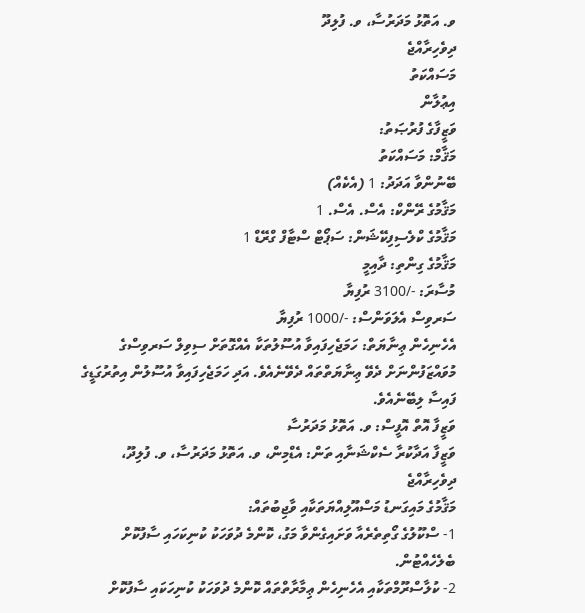ވ. އަތޮޅު މަދަރުސާ، ވ. ފުލިދޫ
ދިވެހިރާއްޖެ
މަސައްކަތު
އިޢުލާން
ވަޒީފާގެ ފުރުޞަތު:
މަޤާމް: މަސައްކަތު
ބޭނުންވާ އަދަދު: 1 (އެކެއް)
މަޤާމުގެ ރޭންކް: އެސް. އެސް. 1
މަޤާމުގެ ކްލެސިފިކޭޝަން: ސަޕޯޓް ސްޓާފް ގްރޭޑް 1
މަޤާމުގެ ގިންތި: ދާއިމީ
މުސާރަ: -/3100 ރުފިޔާ
ސަރވިސް އެލަވަންސް: -/1000 ރުފިޔާ
އެހެނިހެން ޢިނާޔަތް: ހަމަޖެހިފައިވާ އުސޫލުތަކާ އެއްގޮތަށް ސިވިލް ސަރވިސްގެ މުވައްޒަފުންނަށް ދެވޭ ޢިނާޔަތްތައް ދެވޭނެއެވެ. އަދި ހަމަޖެހިފައިވާ އުސޫލުން އިތުރުގަޑީގެ ފައިސާ ލިބޭނެއެވެ.
ވަޒީފާ އޮތް އޮފީސް: ވ. އަތޮޅު މަދަރުސާ
ވަޒީފާ އަދާކުރާ ސެކްޝަނާއި ތަން: އެޑްމިން، ވ. އަތޮޅު މަދަރުސާ، ވ. ފުލިދޫ، ދިވެހިރާއްޖެ
މަޤާމުގެ މައިގަނޑު މަސްއޫލިއްޔަތަކާއި ވާޖިބުތައް:
1- ސްކޫލުގެ ގޯތިތެރެއާ ވަށައިގެންވާ މަގު، ކޮންމެ ދުވަހަކު ކުނިކަހައި ސާފުކޮށް ބެލެހެއްޓުން.
2- ކުލާސްރޫމްތަކާއި އެހެނިހެން ޢިމާރާތްތައް ކޮންމެ ދުވަހަކު ކުނިހަކައި ސާފުކޮށް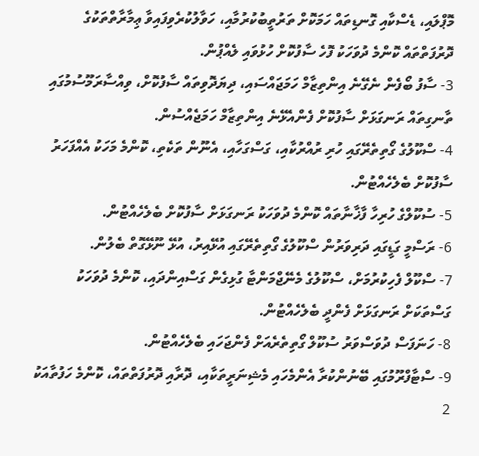މޮޕްލައި، ޑެސްކާއި ގޮނޑިތައް ހަމަކޮށް ތަރުތީބުކުރުމާއި، ހަވާލުކުރެވިފައިވާ ޢިމާރާތްތަކުގެ ދޮރުފަތްތައް ކޮންމެ ދުވަހަކު ފޮހެ ސާފުކޮށް ހުޅުވައި ލެއްޕުން.
3- ސާފު ބޯފެން ނެގޭނެ އިންތިޒާމް ހަމަޖައްސައި، ދިޔަދޮވިތައް ސާފުކޮށް، ވިއްސާރަމޫސުމުގައި ތާނގިތައް ރަނގަޅަށް ސާފުކޮށް ފެންއެޅޭނެ އިންތިޒާމް ހަމަޖެއްސުން.
4- ސްކޫލުގެ ގޯތިތެރޭގައި ހުރި ރުއްރުކާއި، ގަސްގަހާއި، އެނޫން ތަކެތި، ކޮންމެ މަހަކު އެއްފަހަރު ސާފުކޮށް ބެލެހެއްޓުން.
5- ސުކޫލްގެ ހުރިހާ ފާޚާނާތައް ކޮންމެ ދުވަހަކު ރަނގަޅަށް ސާފުކޮށް ބެލެހެއްޓުން.
6- ރަސްމީ ގަޑީގައި ދަރިވަރުން ސްކޫލުގެ ގޯތިތެރޭގައި އުޅޭއިރު، އުޅޭ ނޫޅޭގޮތް ބެލުން.
7- ސްކޫލް ފެހިކުރުމަށް، ސްކޫލުގެ މެނޭޖްމަންޓާ ގުޅިގެން ގަސްއިންދައި، ކޮންމެ ދުވަހަކު ގަސްތަކަށް ރަނގަޅަށް ފެންދީ ބެލެހެއްޓުން.
8- ހަނަފަސް ދުވަސްވަރު ސުކޫލް ގޯތިތެރެއަށް ފެންޖަހައި ބެލެހެއްޓުން.
9- ސްޓާފްރޫމުގައި ބޭނުންކުރާ އެންމެހައި މެޝިނަރީތަކާއި، ދޮރާއި ދޮރުފަތްތައް، ކޮންމެ ހަފުތާއަކު 2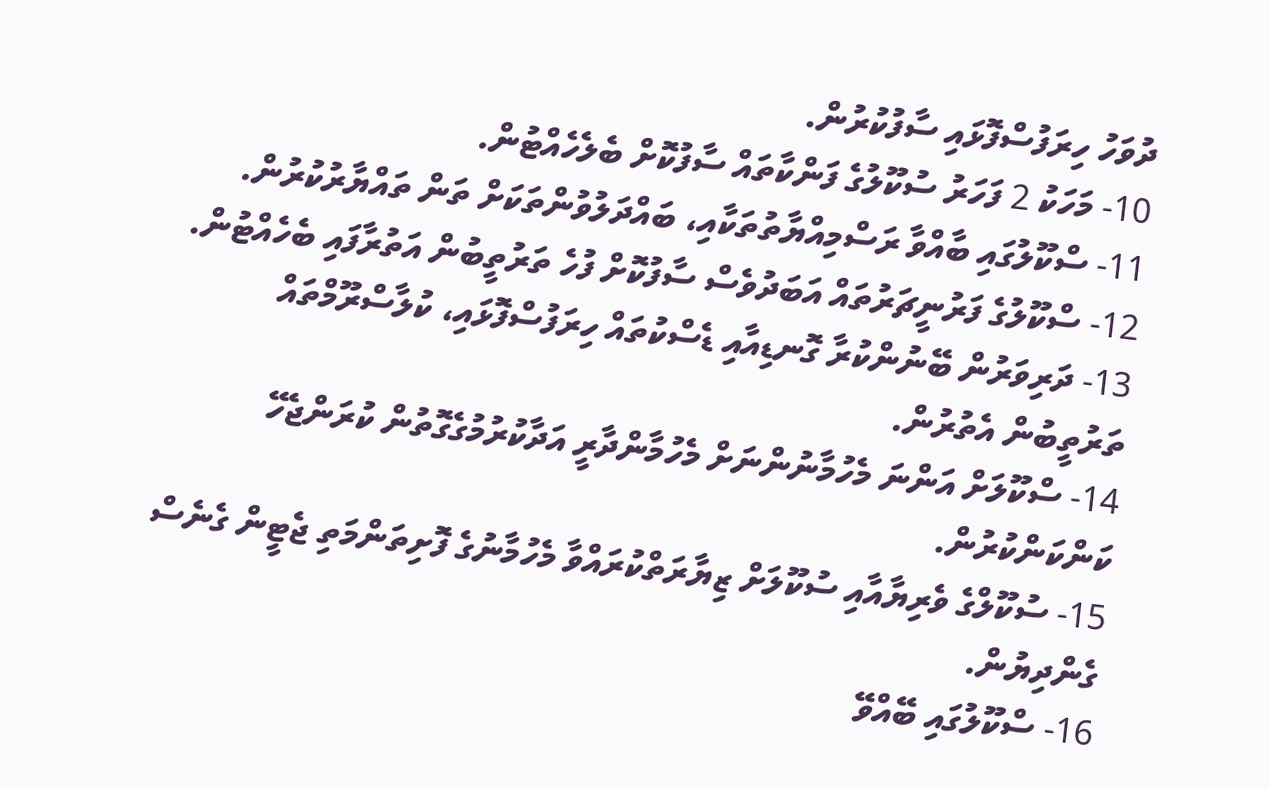ދުވަހު ހިރަފުސްފޮޅައި ސާފުކުރުން.
10- މަހަކު 2 ފަހަރު ސުކޫލުގެ ފަންކާތައް ސާފުކޮށް ބެލެހެއްޓުން.
11- ސްކޫލުގައި ބާއްވާ ރަސްމިއްޔާތުތަކާއި، ބައްދަލުވުންތަކަށް ތަން ތައްޔާރުކުރުން.
12- ސްކޫލުގެ ފަރުނީޗަރުތައް އަބަދުވެސް ސާފުކޮށް ފުހެ ތަރުތީބުން އަތުރާފައި ބެހެއްޓުން.
13- ދަރިވަރުން ބޭނުންކުރާ ގޮނޑިއާއި ޑެސްކުތައް ހިރަފުސްފޮޅައި، ކުލާސްރޫމްތައް ތަރުތީބުން އެތުރުން.
14- ސްކޫލަށް އަންނަ މެހުމާނުންނަށް މެހުމާންދާރީ އަދާކުރުމުގެގޮތުން ކުރަންޖެހޭ ކަންކަންކުރުން.
15- ސުކޫލްގެ ވެރިޔާއާއި ސުކޫލަށް ޒިޔާރަތްކުރައްވާ މެހުމާނުގެ ފޮށިތަންމަތި ޖެޓީން ގެނެސް ގެންދިޔުން.
16- ސްކޫލުގައި ބޭއްވޭ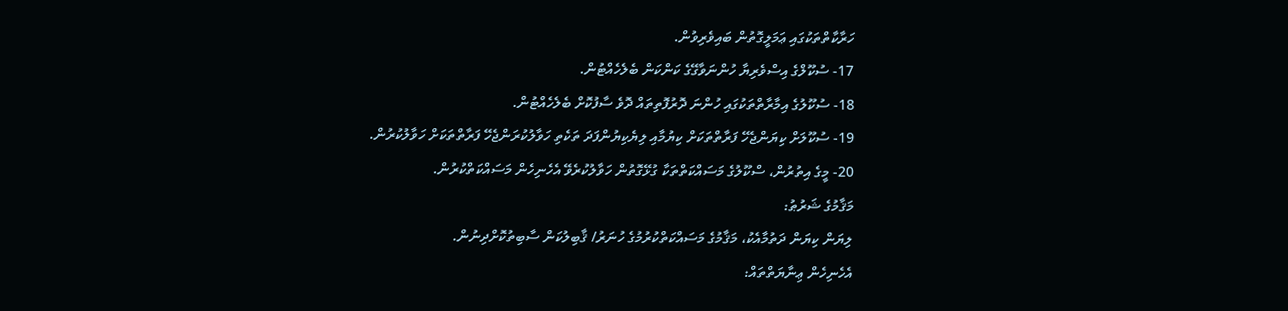ހަރާކާތްތަކުގައި ޢަމަލީގޮތުން ބައިވެރިވުން.
17- ސުކޫލްގެ އިސްވެރިޔާ ހުންނަވާގޭގެ ކަންކަން ބެލެހެއްޓުން.
18- ސުކޫލުގެ އިމާރާތްތަކުގައި ހުންނަ ދޮރުފޮތިތައް ދޮވެ ސާފުކޮށް ބެލެހެއްޓުން.
19- ސުކޫލަށް ކިޔަންޖެހޭ ފަރާތްތަކަށް ކިޔުމާއި ލިޔެކިޔުންފަދަ ތަކެތި ހަވާލުކުރަންޖެހޭ ފަރާތްތަކަށް ހަވާލުކުރުން.
20- މީގެ އިތުރުން، ސްކޫލުގެ މަސައްކަތްތަކާ ގުޅޭގޮތުން ހަވާލުކުރެވޭ އެހެނިހެން މަސައްކަތްކުރުން.
މަޤާމުގެ ޝަރުޠު:
ލިޔަން ކިޔަން ދަތުމާއެކު، މަޤާމުގެ މަސައްކަތްކުރުމުގެ ހުނަރު/ ޤާބިލުކަން ސާބިތުކޮށްދިނުން.
އެހެނިހެން ޢިނާޔަތްތައް: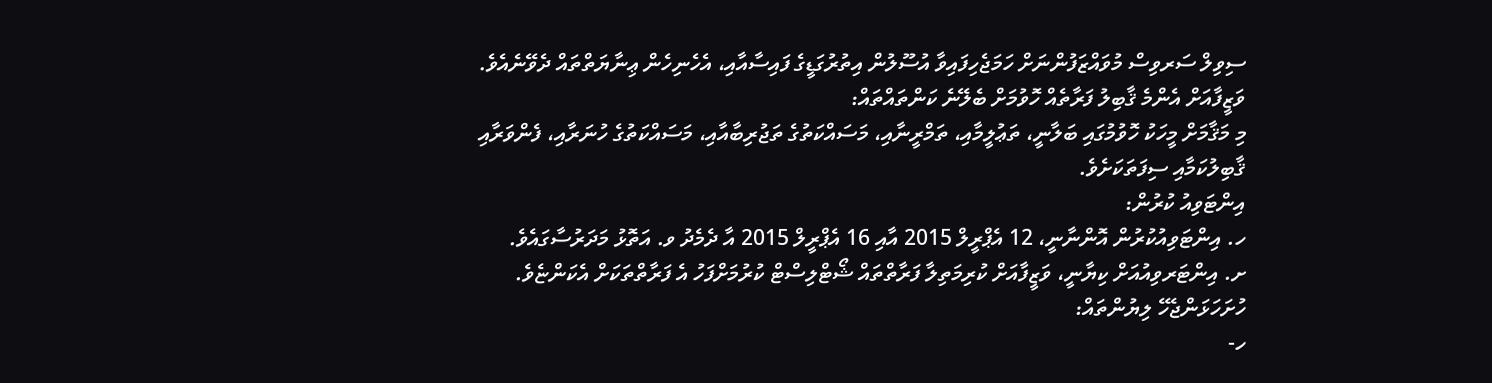ސިވިލް ސަރވިސް މުވައްޒަފުންނަށް ހަމަޖެހިފައިވާ އުސޫލުން އިތުރުގަޑީގެ ފައިސާއާއި، އެހެނިހެން ޢިނާޔަތްތައް ދެވޭނެއެވެ.
ވަޒީފާއަށް އެންމެ ޤާބިލު ފަރާތެއް ހޮވުމަށް ބެލޭނެ ކަންތައްތައް:
މި މަޤާމަށް މީހަކު ހޮވުމުގައި ބަލާނީ، ތަޢުލީމާއި، ތަމްރީނާއި، މަސައްކަތުގެ ތަޖުރިބާއާއި، މަސައްކަތުގެ ހުނަރާއި، ފެންވަރާއި ޤާބިލުކަމާއި ސިފަތަކަށެވެ.
އިންޓަވިއު ކުރުން:
ހ. އިންޓަވިއުކުރުން އޮންނާނީ، 12 އެޕްރީލް 2015 އާއި 16 އެޕްރީލް 2015 އާ ދެމެދު ވ. އަތޮޅު މަދަރުސާގައެވެ.
ށ. އިންޓަރވިއުއަށް ކިޔާނީ، ވަޒީފާއަށް ކުރިމަތިލާ ފަރާތްތައް ޝޯޓްލިސްޓް ކުރުމަށްފަހު އެ ފަރާތްތަކަށް އެކަންޏެވެ.
ހުށަހަޅަންޖެހޭ ލިޔުންތައް:
ހ-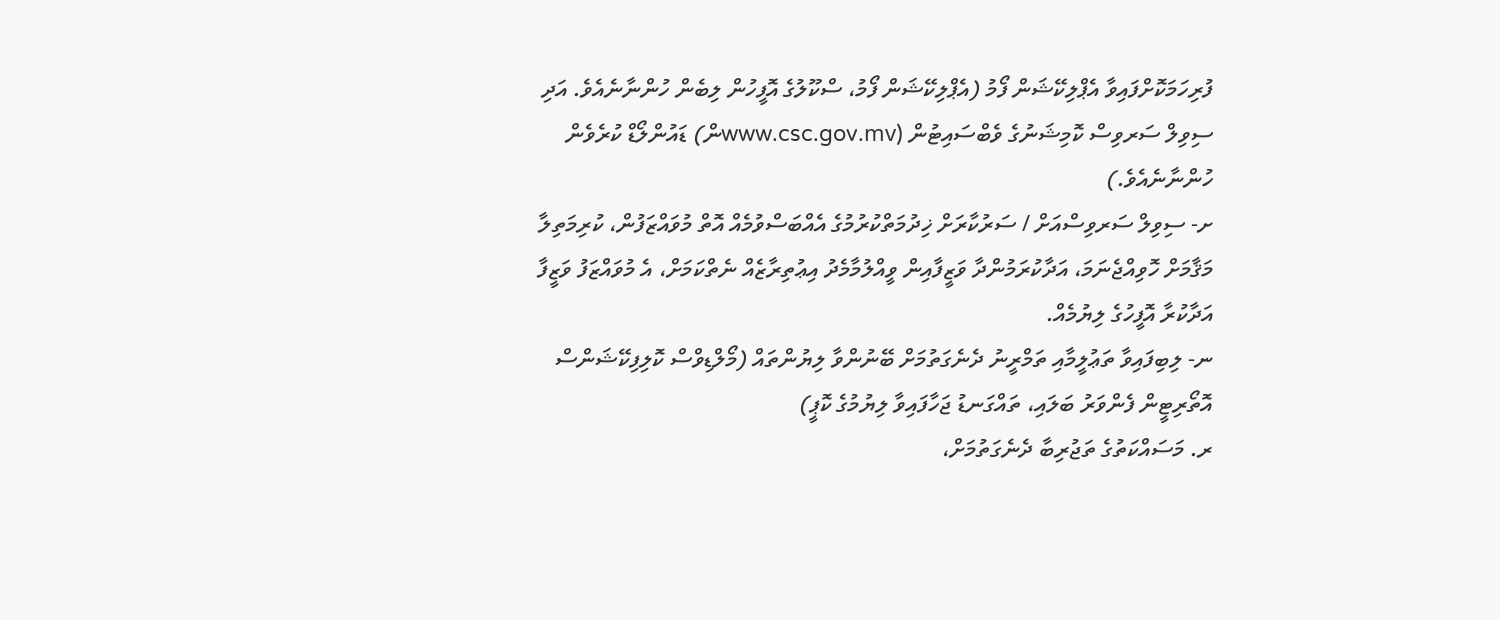ފުރިހަމަކޮށްފައިވާ އެޕްލިކޭޝަން ފޯމު (އެޕްލިކޭޝަން ފޯމު، ސްކޫލުގެ އޮފީހުން ލިބެން ހުންނާނެއެވެ. އަދި ސިވިލް ސަރވިސް ކޮމިޝަނުގެ ވެބްސައިޓުން (www.csc.gov.mvން) ޑައުންލޯޑް ކުރެވެން ހުންނާނެއެވެ.)
ށ- ސިވިލް ސަރވިސްއަށް / ސަރުކާރަށް ޚިދުމަތްކުރުމުގެ އެއްބަސްވުމެއް އޮތް މުވައްޒަފުން، ކުރިމަތިލާ މަޤާމަށް ހޮވިއްޖެނަމަ، އަދާކުރަމުންދާ ވަޒީފާއިން ވީއްލުމާމެދު އިޢުތިރާޒެއް ނެތްކަމަށް، އެ މުވައްޒަފު ވަޒީފާ އަދާކުރާ އޮފީހުގެ ލިޔުމެއް.
ނ- ލިބިފައިވާ ތަޢުލީމާއި ތަމްރީނު ދެނެގަތުމަށް ބޭނުންވާ ލިޔުންތައް (މޯލްޑިވްސް ކޮލިފިކޭޝަންސް އޮތޯރިޓީން ފެންވަރު ބަލައި، ތައްގަނޑު ޖަހާފައިވާ ލިޔުމުގެ ކޮޕީ)
ރ. މަސައްކަތުގެ ތަޖުރިބާ ދެނެގަތުމަށް،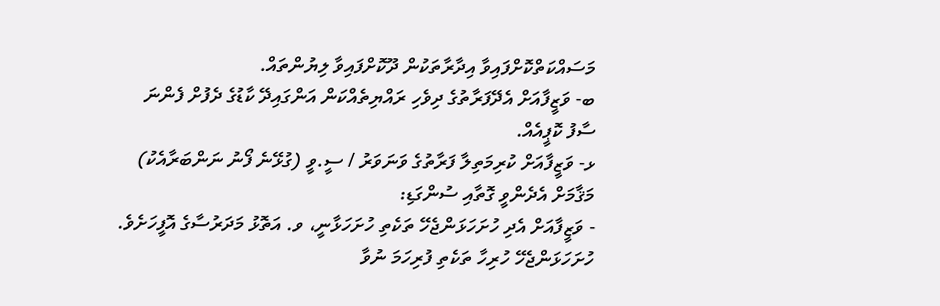މަސައްކަތްކޮށްފައިވާ އިދާރާތަކުން ދޫކޮށްފައިވާ ލިޔުންތައް.
ބ- ވަޒީފާއަށް އެދޭފަރާތުގެ ދިވެހި ރައްޔިތެއްކަން އަންގައިދޭ ކާޑުގެ ދެފުށް ފެންނަ ސާފު ކޮޕީއެއް.
ޅ- ވަޒީފާއަށް ކުރިމަތިލާ ފަރާތުގެ ވަނަވަރު / ސީ.ވީ (ގުޅޭނެ ފޯނު ނަންބަރާއެކު)
މަޤާމަށް އެދެންވީ ގޮތާއި ސުންގަޑި:
- ވަޒީފާއަށް އެދި ހުށަހަޅަންޖެހޭ ތަކެތި ހުށަހަޅާނީ، ވ. އަތޮޅު މަދަރުސާގެ އޮފީހަށެވެ. ހުށަހަޅަންޖެހޭ ހުރިހާ ތަކެތި ފުރިހަމަ ނުވާ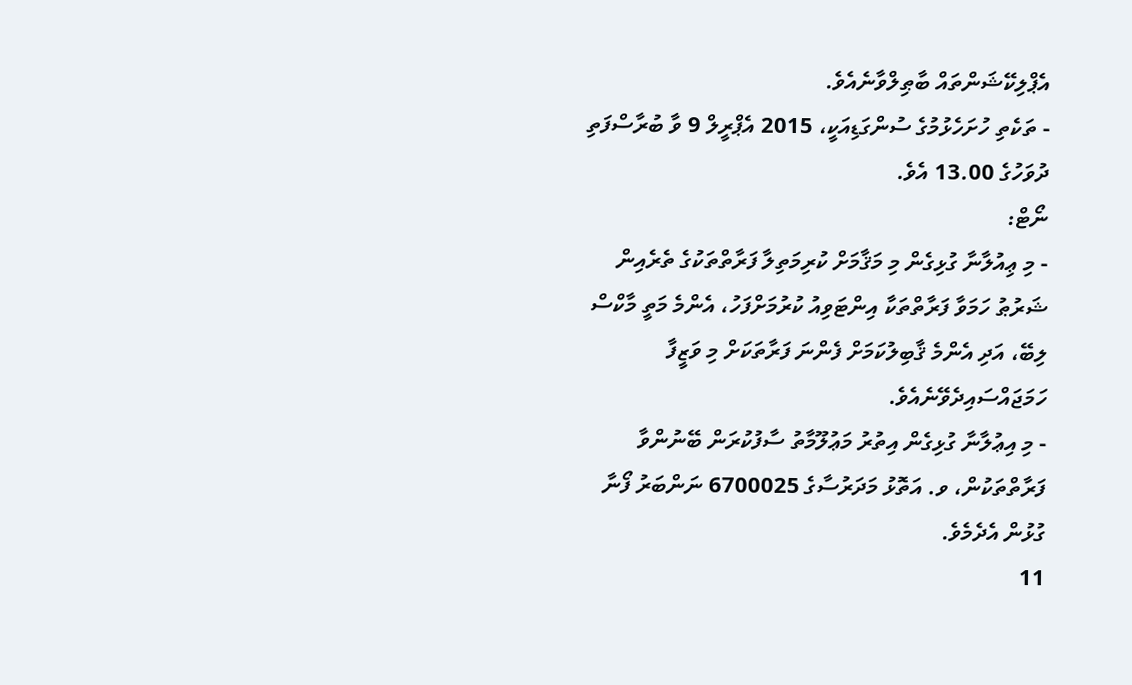އެޕްލިކޭޝަންތައް ބާޠިލްވާނެއެވެ.
- ތަކެތި ހުށަހެޅުމުގެ ސުންގަޑިއަކީ، 2015 އެޕްރީލް 9 ވާ ބުރާސްފަތި ދުވަހުގެ 13.00 އެވެ.
ނޯޓް:
- މި ޢިއުލާނާ ގުޅިގެން މި މަޤާމަށް ކުރިމަތިލާ ފަރާތްތަކުގެ ތެރެއިން ޝަރުޠު ހަމަވާ ފަރާތްތަކާ އިންޓަވިއު ކުރުމަށްފަހު، އެންމެ މަތީ މާކްސް ލިބޭ، އަދި އެންމެ ޤާބިލުކަމަށް ފެންނަ ފަރާތަކަށް މި ވަޒީފާ ހަމަޖައްސައިދެވޭނެއެވެ.
- މި އިޢުލާނާ ގުޅިގެން އިތުރު މަޢުލޫމާތު ސާފުކުރަން ބޭނުންވާ ފަރާތްތަކުން، ވ. އަތޮޅު މަދަރުސާގެ 6700025 ނަންބަރު ފޯނާ ގުޅުން އެދެމެވެ.
11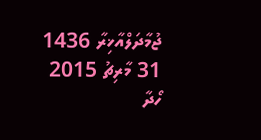ޖުމާދަލްއާޚިރާ 1436
31 މާރިޗު 2015
ހޯދާ